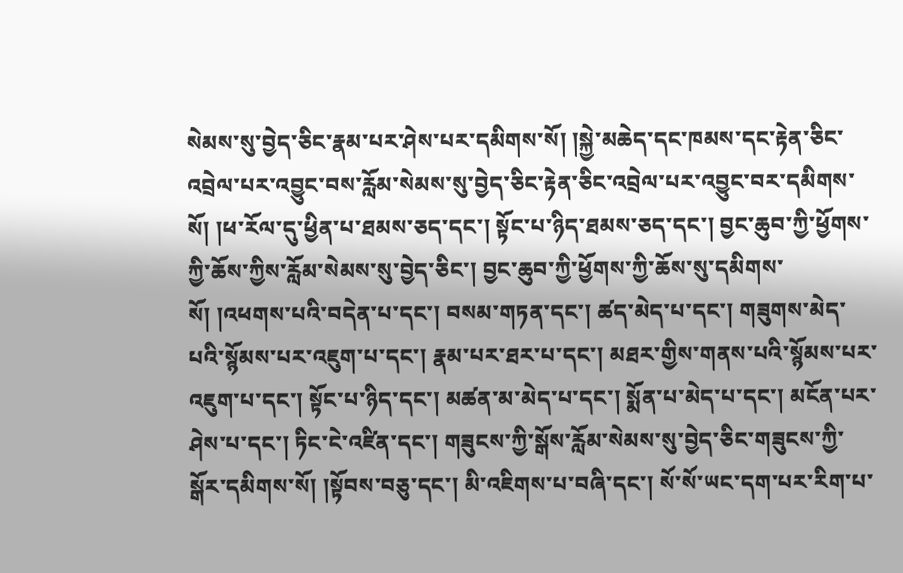སེམས་སུ་བྱེད་ཅིང་རྣམ་པར་ཤེས་པར་དམིགས་སོ། །སྐྱེ་མཆེད་དང་ཁམས་དང་རྟེན་ཅིང་འབྲེལ་པར་འབྱུང་བས་རློམ་སེམས་སུ་བྱེད་ཅིང་རྟེན་ཅིང་འབྲེལ་པར་འབྱུང་བར་དམིགས་སོ། །ཕ་རོལ་དུ་ཕྱིན་པ་ཐམས་ཅད་དང་། སྟོང་པ་ཉིད་ཐམས་ཅད་དང་། བྱང་ཆུབ་ཀྱི་ཕྱོགས་ཀྱི་ཆོས་ཀྱིས་རློམ་སེམས་སུ་བྱེད་ཅིང་། བྱང་ཆུབ་ཀྱི་ཕྱོགས་ཀྱི་ཆོས་སུ་དམིགས་སོ། །འཕགས་པའི་བདེན་པ་དང་། བསམ་གཏན་དང་། ཚད་མེད་པ་དང་། གཟུགས་མེད་པའི་སྙོམས་པར་འཇུག་པ་དང་། རྣམ་པར་ཐར་པ་དང་། མཐར་གྱིས་གནས་པའི་སྙོམས་པར་འཇུག་པ་དང་། སྟོང་པ་ཉིད་དང་། མཚན་མ་མེད་པ་དང་། སྨོན་པ་མེད་པ་དང་། མངོན་པར་ཤེས་པ་དང་། ཏིང་ངེ་འཛིན་དང་། གཟུངས་ཀྱི་སྒོས་རློམ་སེམས་སུ་བྱེད་ཅིང་གཟུངས་ཀྱི་སྒོར་དམིགས་སོ། །སྟོབས་བཅུ་དང་། མི་འཇིགས་པ་བཞི་དང་། སོ་སོ་ཡང་དག་པར་རིག་པ་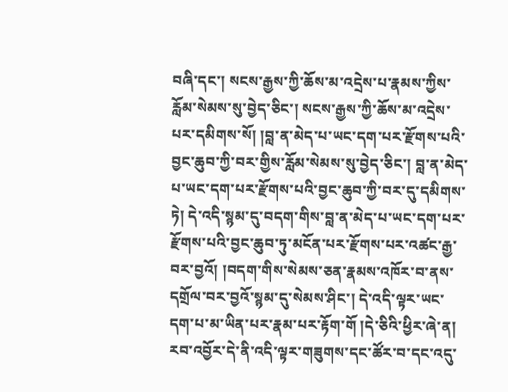བཞི་དང་། སངས་རྒྱས་ཀྱི་ཆོས་མ་འདྲེས་པ་རྣམས་ཀྱིས་རློམ་སེམས་སུ་བྱེད་ཅིང་། སངས་རྒྱས་ཀྱི་ཆོས་མ་འདྲེས་པར་དམིགས་སོ། །བླ་ན་མེད་པ་ཡང་དག་པར་རྫོགས་པའི་བྱང་ཆུབ་ཀྱི་བར་གྱིས་རློམ་སེམས་སུ་བྱེད་ཅིང་། བླ་ན་མེད་པ་ཡང་དག་པར་རྫོགས་པའི་བྱང་ཆུབ་ཀྱི་བར་དུ་དམིགས་ཏེ། དེ་འདི་སྙམ་དུ་བདག་གིས་བླ་ན་མེད་པ་ཡང་དག་པར་རྫོགས་པའི་བྱང་ཆུབ་ཏུ་མངོན་པར་རྫོགས་པར་འཚང་རྒྱ་བར་བྱའོ། །བདག་གིས་སེམས་ཅན་རྣམས་འཁོར་བ་ནས་དགྲོལ་བར་བྱའོ་སྙམ་དུ་སེམས་ཤིང་། དེ་འདི་ལྟར་ཡང་དག་པ་མ་ཡིན་པར་རྣམ་པར་རྟོག་གོ །དེ་ཅིའི་ཕྱིར་ཞེ་ན། རབ་འབྱོར་དེ་ནི་འདི་ལྟར་གཟུགས་དང་ཚོར་བ་དང་འདུ་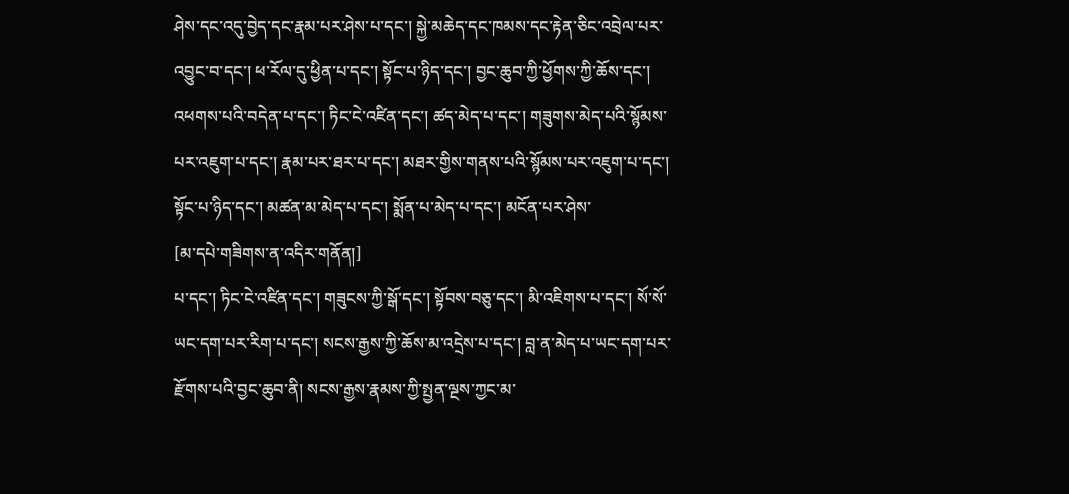ཤེས་དང་འདུ་བྱེད་དང་རྣམ་པར་ཤེས་པ་དང་། སྐྱེ་མཆེད་དང་ཁམས་དང་རྟེན་ཅིང་འབྲེལ་པར་འབྱུང་བ་དང་། ཕ་རོལ་དུ་ཕྱིན་པ་དང་། སྟོང་པ་ཉིད་དང་། བྱང་ཆུབ་ཀྱི་ཕྱོགས་ཀྱི་ཆོས་དང་། འཕགས་པའི་བདེན་པ་དང་། ཏིང་ངེ་འཛིན་དང་། ཚད་མེད་པ་དང་། གཟུགས་མེད་པའི་སྙོམས་པར་འཇུག་པ་དང་། རྣམ་པར་ཐར་པ་དང་། མཐར་གྱིས་གནས་པའི་སྙོམས་པར་འཇུག་པ་དང་། སྟོང་པ་ཉིད་དང་། མཚན་མ་མེད་པ་དང་། སྨོན་པ་མེད་པ་དང་། མངོན་པར་ཤེས་
[མ་དཔེ་གཟིགས་ན་འདིར་གནོན།]
པ་དང་། ཏིང་ངེ་འཛིན་དང་། གཟུངས་ཀྱི་སྒོ་དང་། སྟོབས་བཅུ་དང་། མི་འཇིགས་པ་དང་། སོ་སོ་ཡང་དག་པར་རིག་པ་དང་། སངས་རྒྱས་ཀྱི་ཆོས་མ་འདྲེས་པ་དང་། བླ་ན་མེད་པ་ཡང་དག་པར་རྫོགས་པའི་བྱང་ཆུབ་ནི། སངས་རྒྱས་རྣམས་ཀྱི་སྤྱན་ལྔས་ཀྱང་མ་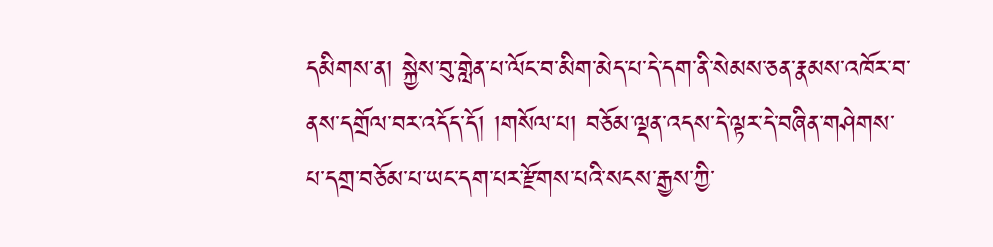དམིགས་ན། སྐྱེས་བུ་གླེན་པ་ལོང་བ་མིག་མེད་པ་དེ་དག་ནི་སེམས་ཅན་རྣམས་འཁོར་བ་ནས་དགྲོལ་བར་འདོད་དོ། །གསོལ་པ། བཅོམ་ལྡན་འདས་དེ་ལྟར་དེ་བཞིན་གཤེགས་པ་དགྲ་བཅོམ་པ་ཡང་དག་པར་རྫོགས་པའི་སངས་རྒྱས་ཀྱི་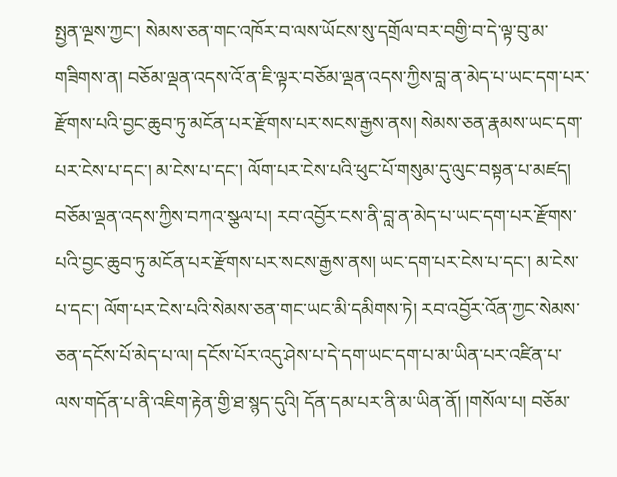སྤྱན་ལྔས་ཀྱང་། སེམས་ཅན་གང་འཁོར་བ་ལས་ཡོངས་སུ་དགྲོལ་བར་བགྱི་བ་དེ་ལྟ་བུ་མ་གཟིགས་ན། བཅོམ་ལྡན་འདས་འོ་ན་ཇི་ལྟར་བཅོམ་ལྡན་འདས་ཀྱིས་བླ་ན་མེད་པ་ཡང་དག་པར་རྫོགས་པའི་བྱང་ཆུབ་ཏུ་མངོན་པར་རྫོགས་པར་སངས་རྒྱས་ནས། སེམས་ཅན་རྣམས་ཡང་དག་པར་ངེས་པ་དང་། མ་ངེས་པ་དང་། ལོག་པར་ངེས་པའི་ཕུང་པོ་གསུམ་དུ་ལུང་བསྟན་པ་མཛད། བཅོམ་ལྡན་འདས་ཀྱིས་བཀའ་སྩལ་པ། རབ་འབྱོར་ངས་ནི་བླ་ན་མེད་པ་ཡང་དག་པར་རྫོགས་པའི་བྱང་ཆུབ་ཏུ་མངོན་པར་རྫོགས་པར་སངས་རྒྱས་ནས། ཡང་དག་པར་ངེས་པ་དང་། མ་ངེས་པ་དང་། ལོག་པར་ངེས་པའི་སེམས་ཅན་གང་ཡང་མི་དམིགས་ཏེ། རབ་འབྱོར་འོན་ཀྱང་སེམས་ཅན་དངོས་པོ་མེད་པ་ལ། དངོས་པོར་འདུ་ཤེས་པ་དེ་དག་ཡང་དག་པ་མ་ཡིན་པར་འཛིན་པ་ལས་གདོན་པ་ནི་འཇིག་རྟེན་གྱི་ཐ་སྙད་དུའི། དོན་དམ་པར་ནི་མ་ཡིན་ནོ། །གསོལ་པ། བཅོམ་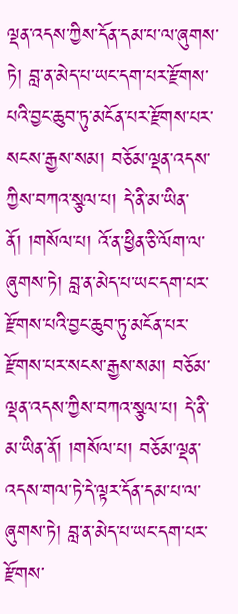ལྡན་འདས་ཀྱིས་དོན་དམ་པ་ལ་ཞུགས་ཏེ། བླ་ན་མེད་པ་ཡང་དག་པར་རྫོགས་པའི་བྱང་ཆུབ་ཏུ་མངོན་པར་རྫོགས་པར་སངས་རྒྱས་སམ། བཅོམ་ལྡན་འདས་ཀྱིས་བཀའ་སྩལ་པ། དེ་ནི་མ་ཡིན་ནོ། །གསོལ་པ། འོ་ན་ཕྱིན་ཅི་ལོག་ལ་ཞུགས་ཏེ། བླ་ན་མེད་པ་ཡང་དག་པར་རྫོགས་པའི་བྱང་ཆུབ་ཏུ་མངོན་པར་རྫོགས་པར་སངས་རྒྱས་སམ། བཅོམ་ལྡན་འདས་ཀྱིས་བཀའ་སྩལ་པ། དེ་ནི་མ་ཡིན་ནོ། །གསོལ་པ། བཅོམ་ལྡན་འདས་གལ་ཏེ་དེ་ལྟར་དོན་དམ་པ་ལ་ཞུགས་ཏེ། བླ་ན་མེད་པ་ཡང་དག་པར་རྫོགས་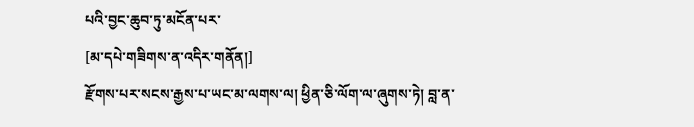པའི་བྱང་ཆུབ་ཏུ་མངོན་པར་
[མ་དཔེ་གཟིགས་ན་འདིར་གནོན།]
རྫོགས་པར་སངས་རྒྱས་པ་ཡང་མ་ལགས་ལ། ཕྱིན་ཅི་ལོག་ལ་ཞུགས་ཏེ། བླ་ན་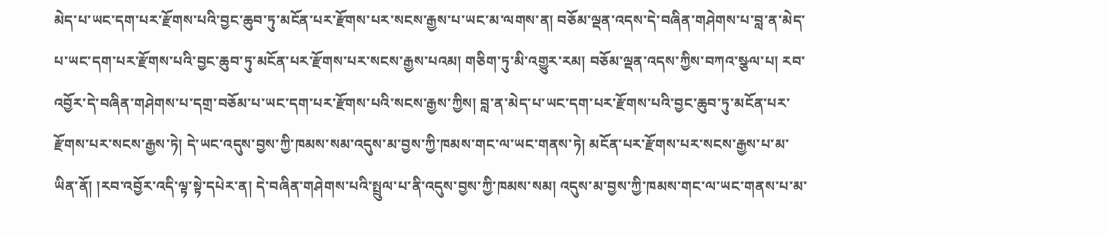མེད་པ་ཡང་དག་པར་རྫོགས་པའི་བྱང་ཆུབ་ཏུ་མངོན་པར་རྫོགས་པར་སངས་རྒྱས་པ་ཡང་མ་ལགས་ན། བཅོམ་ལྡན་འདས་དེ་བཞིན་གཤེགས་པ་བླ་ན་མེད་པ་ཡང་དག་པར་རྫོགས་པའི་བྱང་ཆུབ་ཏུ་མངོན་པར་རྫོགས་པར་སངས་རྒྱས་པའམ། གཅིག་ཏུ་མི་འགྱུར་རམ། བཅོམ་ལྡན་འདས་ཀྱིས་བཀའ་སྩལ་པ། རབ་འབྱོར་དེ་བཞིན་གཤེགས་པ་དགྲ་བཅོམ་པ་ཡང་དག་པར་རྫོགས་པའི་སངས་རྒྱས་ཀྱིས། བླ་ན་མེད་པ་ཡང་དག་པར་རྫོགས་པའི་བྱང་ཆུབ་ཏུ་མངོན་པར་རྫོགས་པར་སངས་རྒྱས་ཏེ། དེ་ཡང་འདུས་བྱས་ཀྱི་ཁམས་སམ་འདུས་མ་བྱས་ཀྱི་ཁམས་གང་ལ་ཡང་གནས་ཏེ། མངོན་པར་རྫོགས་པར་སངས་རྒྱས་པ་མ་ཡིན་ནོ། །རབ་འབྱོར་འདི་ལྟ་སྟེ་དཔེར་ན། དེ་བཞིན་གཤེགས་པའི་སྤྲུལ་པ་ནི་འདུས་བྱས་ཀྱི་ཁམས་སམ། འདུས་མ་བྱས་ཀྱི་ཁམས་གང་ལ་ཡང་གནས་པ་མ་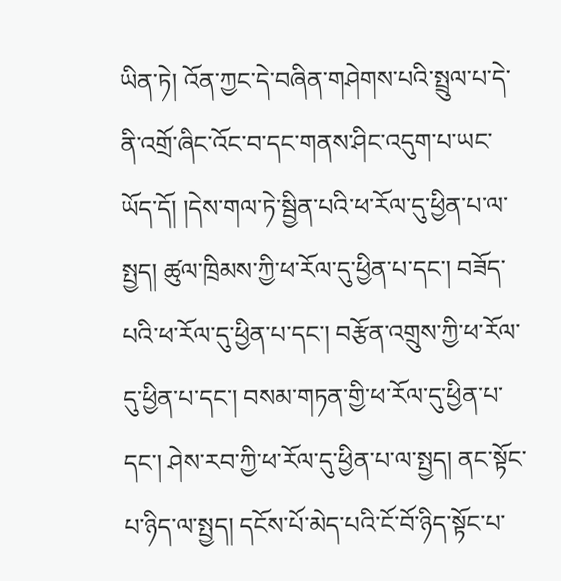ཡིན་ཏེ། འོན་ཀྱང་དེ་བཞིན་གཤེགས་པའི་སྤྲུལ་པ་དེ་ནི་འགྲོ་ཞིང་འོང་བ་དང་གནས་ཤིང་འདུག་པ་ཡང་ཡོད་དོ། །དེས་གལ་ཏེ་སྦྱིན་པའི་ཕ་རོལ་དུ་ཕྱིན་པ་ལ་སྤྱད། ཚུལ་ཁྲིམས་ཀྱི་ཕ་རོལ་དུ་ཕྱིན་པ་དང་། བཟོད་པའི་ཕ་རོལ་དུ་ཕྱིན་པ་དང་། བརྩོན་འགྲུས་ཀྱི་ཕ་རོལ་དུ་ཕྱིན་པ་དང་། བསམ་གཏན་གྱི་ཕ་རོལ་དུ་ཕྱིན་པ་དང་། ཤེས་རབ་ཀྱི་ཕ་རོལ་དུ་ཕྱིན་པ་ལ་སྤྱད། ནང་སྟོང་པ་ཉིད་ལ་སྤྱད། དངོས་པོ་མེད་པའི་ངོ་བོ་ཉིད་སྟོང་པ་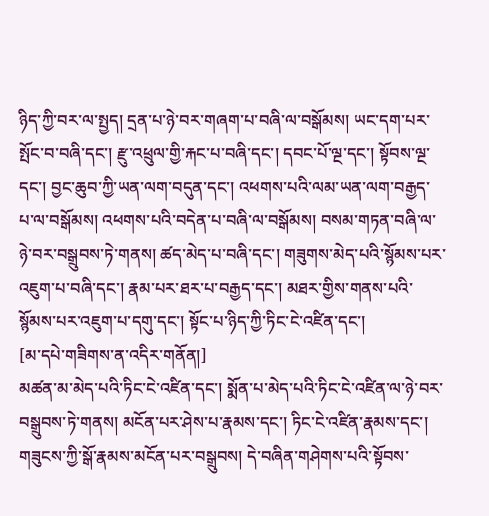ཉིད་ཀྱི་བར་ལ་སྤྱད། དྲན་པ་ཉེ་བར་གཞག་པ་བཞི་ལ་བསྒོམས། ཡང་དག་པར་སྤོང་བ་བཞི་དང་། རྫུ་འཕྲུལ་གྱི་རྐང་པ་བཞི་དང་། དབང་པོ་ལྔ་དང་། སྟོབས་ལྔ་དང་། བྱང་ཆུབ་ཀྱི་ཡན་ལག་བདུན་དང་། འཕགས་པའི་ལམ་ཡན་ལག་བརྒྱད་པ་ལ་བསྒོམས། འཕགས་པའི་བདེན་པ་བཞི་ལ་བསྒོམས། བསམ་གཏན་བཞི་ལ་ཉེ་བར་བསྒྲུབས་ཏེ་གནས། ཚད་མེད་པ་བཞི་དང་། གཟུགས་མེད་པའི་སྙོམས་པར་འཇུག་པ་བཞི་དང་། རྣམ་པར་ཐར་པ་བརྒྱད་དང་། མཐར་གྱིས་གནས་པའི་སྙོམས་པར་འཇུག་པ་དགུ་དང་། སྟོང་པ་ཉིད་ཀྱི་ཏིང་ངེ་འཛིན་དང་།
[མ་དཔེ་གཟིགས་ན་འདིར་གནོན།]
མཚན་མ་མེད་པའི་ཏིང་ངེ་འཛིན་དང་། སྨོན་པ་མེད་པའི་ཏིང་ངེ་འཛིན་ལ་ཉེ་བར་བསྒྲུབས་ཏེ་གནས། མངོན་པར་ཤེས་པ་རྣམས་དང་། ཏིང་ངེ་འཛིན་རྣམས་དང་། གཟུངས་ཀྱི་སྒོ་རྣམས་མངོན་པར་བསྒྲུབས། དེ་བཞིན་གཤེགས་པའི་སྟོབས་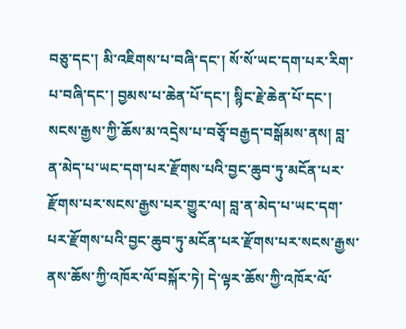བཅུ་དང་། མི་འཇིགས་པ་བཞི་དང་། སོ་སོ་ཡང་དག་པར་རིག་པ་བཞི་དང་། བྱམས་པ་ཆེན་པོ་དང་། སྙིང་རྗེ་ཆེན་པོ་དང་། སངས་རྒྱས་ཀྱི་ཆོས་མ་འདྲེས་པ་བཅྭོ་བརྒྱད་བསྒོམས་ནས། བླ་ན་མེད་པ་ཡང་དག་པར་རྫོགས་པའི་བྱང་ཆུབ་ཏུ་མངོན་པར་རྫོགས་པར་སངས་རྒྱས་པར་གྱུར་ལ། བླ་ན་མེད་པ་ཡང་དག་པར་རྫོགས་པའི་བྱང་ཆུབ་ཏུ་མངོན་པར་རྫོགས་པར་སངས་རྒྱས་ནས་ཆོས་ཀྱི་འཁོར་ལོ་བསྐོར་ཏེ། དེ་ལྟར་ཆོས་ཀྱི་འཁོར་ལོ་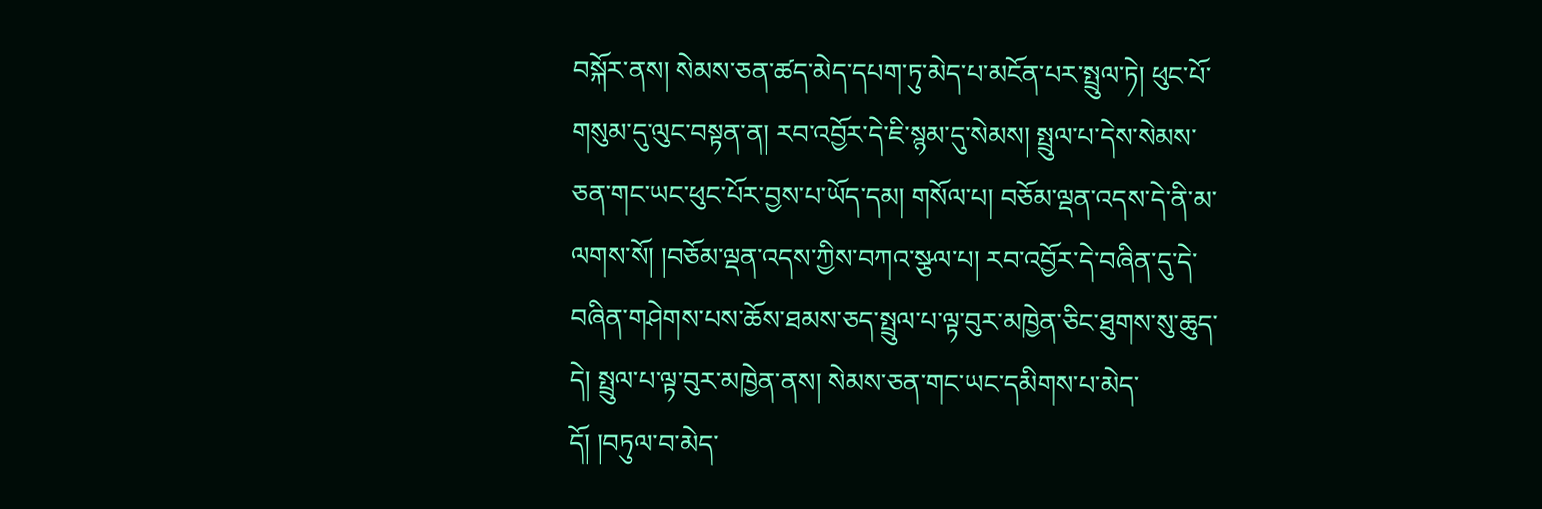བསྐོར་ནས། སེམས་ཅན་ཚད་མེད་དཔག་ཏུ་མེད་པ་མངོན་པར་སྤྲུལ་ཏེ། ཕུང་པོ་གསུམ་དུ་ལུང་བསྟན་ན། རབ་འབྱོར་དེ་ཇི་སྙམ་དུ་སེམས། སྤྲུལ་པ་དེས་སེམས་ཅན་གང་ཡང་ཕུང་པོར་བྱས་པ་ཡོད་དམ། གསོལ་པ། བཅོམ་ལྡན་འདས་དེ་ནི་མ་ལགས་སོ། །བཅོམ་ལྡན་འདས་ཀྱིས་བཀའ་སྩལ་པ། རབ་འབྱོར་དེ་བཞིན་དུ་དེ་བཞིན་གཤེགས་པས་ཆོས་ཐམས་ཅད་སྤྲུལ་པ་ལྟ་བུར་མཁྱེན་ཅིང་ཐུགས་སུ་ཆུད་དེ། སྤྲུལ་པ་ལྟ་བུར་མཁྱེན་ནས། སེམས་ཅན་གང་ཡང་དམིགས་པ་མེད་དོ། །བཏུལ་བ་མེད་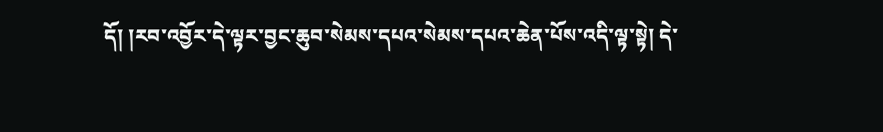དོ། །རབ་འབྱོར་དེ་ལྟར་བྱང་ཆུབ་སེམས་དཔའ་སེམས་དཔའ་ཆེན་པོས་འདི་ལྟ་སྟེ། དེ་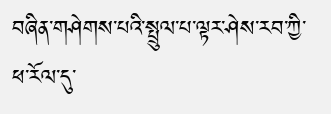བཞིན་གཤེགས་པའི་སྤྲུལ་པ་ལྟར་ཤེས་རབ་ཀྱི་ཕ་རོལ་དུ་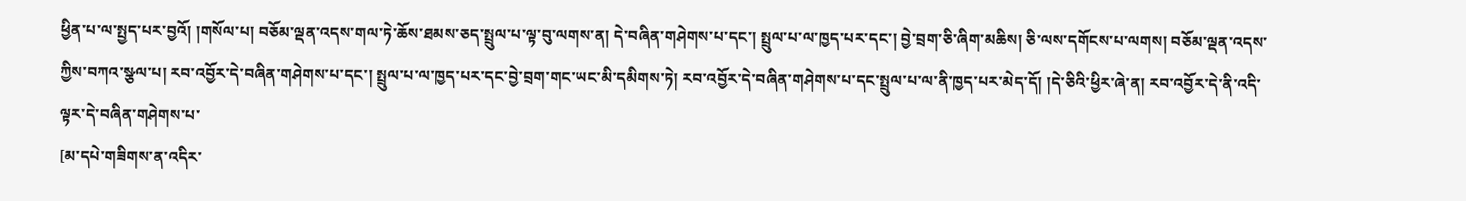ཕྱིན་པ་ལ་སྤྱད་པར་བྱའོ། །གསོལ་པ། བཅོམ་ལྡན་འདས་གལ་ཏེ་ཆོས་ཐམས་ཅད་སྤྲུལ་པ་ལྟ་བུ་ལགས་ན། དེ་བཞིན་གཤེགས་པ་དང་། སྤྲུལ་པ་ལ་ཁྱད་པར་དང་། བྱེ་བྲག་ཅི་ཞིག་མཆིས། ཅི་ལས་དགོངས་པ་ལགས། བཅོམ་ལྡན་འདས་ཀྱིས་བཀའ་སྩལ་པ། རབ་འབྱོར་དེ་བཞིན་གཤེགས་པ་དང་། སྤྲུལ་པ་ལ་ཁྱད་པར་དང་བྱེ་བྲག་གང་ཡང་མི་དམིགས་ཏེ། རབ་འབྱོར་དེ་བཞིན་གཤེགས་པ་དང་སྤྲུལ་པ་ལ་ནི་ཁྱད་པར་མེད་དོ། །དེ་ཅིའི་ཕྱིར་ཞེ་ན། རབ་འབྱོར་དེ་ནི་འདི་ལྟར་དེ་བཞིན་གཤེགས་པ་
[མ་དཔེ་གཟིགས་ན་འདིར་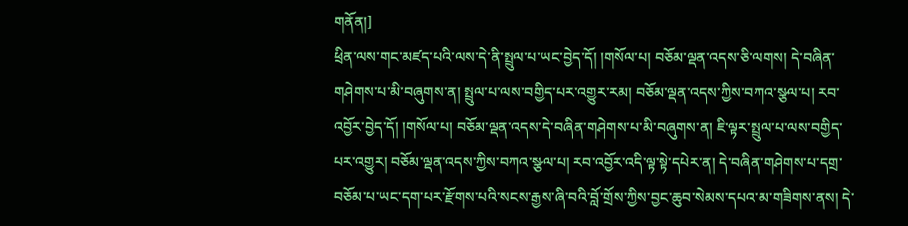གནོན།]
ཕྲིན་ལས་གང་མཛད་པའི་ལས་དེ་ནི་སྤྲུལ་པ་ཡང་བྱེད་དོ། །གསོལ་པ། བཅོམ་ལྡན་འདས་ཅི་ལགས། དེ་བཞིན་གཤེགས་པ་མི་བཞུགས་ན། སྤྲུལ་པ་ལས་བགྱིད་པར་འགྱུར་རམ། བཅོམ་ལྡན་འདས་ཀྱིས་བཀའ་སྩལ་པ། རབ་འབྱོར་བྱེད་དོ། །གསོལ་པ། བཅོམ་ལྡན་འདས་དེ་བཞིན་གཤེགས་པ་མི་བཞུགས་ན། ཇི་ལྟར་སྤྲུལ་པ་ལས་བགྱིད་པར་འགྱུར། བཅོམ་ལྡན་འདས་ཀྱིས་བཀའ་སྩལ་པ། རབ་འབྱོར་འདི་ལྟ་སྟེ་དཔེར་ན། དེ་བཞིན་གཤེགས་པ་དགྲ་བཅོམ་པ་ཡང་དག་པར་རྫོགས་པའི་སངས་རྒྱས་ཞི་བའི་བློ་གྲོས་ཀྱིས་བྱང་ཆུབ་སེམས་དཔའ་མ་གཟིགས་ནས། དེ་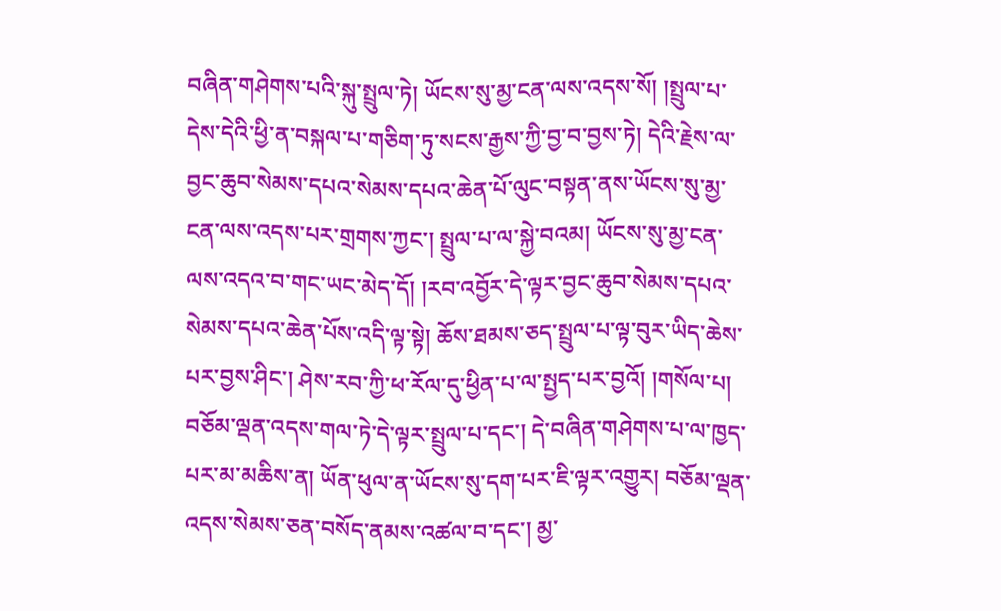བཞིན་གཤེགས་པའི་སྐུ་སྤྲུལ་ཏེ། ཡོངས་སུ་མྱ་ངན་ལས་འདས་སོ། །སྤྲུལ་པ་དེས་དེའི་ཕྱི་ན་བསྐལ་པ་གཅིག་ཏུ་སངས་རྒྱས་ཀྱི་བྱ་བ་བྱས་ཏེ། དེའི་རྗེས་ལ་བྱང་ཆུབ་སེམས་དཔའ་སེམས་དཔའ་ཆེན་པོ་ལུང་བསྟན་ནས་ཡོངས་སུ་མྱ་ངན་ལས་འདས་པར་གྲགས་ཀྱང་། སྤྲུལ་པ་ལ་སྐྱེ་བའམ། ཡོངས་སུ་མྱ་ངན་ལས་འདའ་བ་གང་ཡང་མེད་དོ། །རབ་འབྱོར་དེ་ལྟར་བྱང་ཆུབ་སེམས་དཔའ་སེམས་དཔའ་ཆེན་པོས་འདི་ལྟ་སྟེ། ཆོས་ཐམས་ཅད་སྤྲུལ་པ་ལྟ་བུར་ཡིད་ཆེས་པར་བྱས་ཤིང་། ཤེས་རབ་ཀྱི་ཕ་རོལ་དུ་ཕྱིན་པ་ལ་སྤྱད་པར་བྱའོ། །གསོལ་པ། བཅོམ་ལྡན་འདས་གལ་ཏེ་དེ་ལྟར་སྤྲུལ་པ་དང་། དེ་བཞིན་གཤེགས་པ་ལ་ཁྱད་པར་མ་མཆིས་ན། ཡོན་ཕུལ་ན་ཡོངས་སུ་དག་པར་ཇི་ལྟར་འགྱུར། བཅོམ་ལྡན་འདས་སེམས་ཅན་བསོད་ནམས་འཚལ་བ་དང་། མྱ་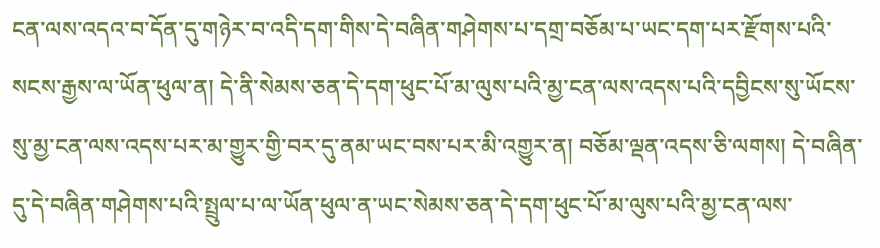ངན་ལས་འདའ་བ་དོན་དུ་གཉེར་བ་འདི་དག་གིས་དེ་བཞིན་གཤེགས་པ་དགྲ་བཅོམ་པ་ཡང་དག་པར་རྫོགས་པའི་སངས་རྒྱས་ལ་ཡོན་ཕུལ་ན། དེ་ནི་སེམས་ཅན་དེ་དག་ཕུང་པོ་མ་ལུས་པའི་མྱ་ངན་ལས་འདས་པའི་དབྱིངས་སུ་ཡོངས་སུ་མྱ་ངན་ལས་འདས་པར་མ་གྱུར་གྱི་བར་དུ་ནམ་ཡང་བས་པར་མི་འགྱུར་ན། བཅོམ་ལྡན་འདས་ཅི་ལགས། དེ་བཞིན་དུ་དེ་བཞིན་གཤེགས་པའི་སྤྲུལ་པ་ལ་ཡོན་ཕུལ་ན་ཡང་སེམས་ཅན་དེ་དག་ཕུང་པོ་མ་ལུས་པའི་མྱ་ངན་ལས་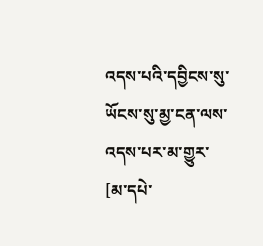འདས་པའི་དབྱིངས་སུ་ཡོངས་སུ་མྱ་ངན་ལས་འདས་པར་མ་གྱུར་
[མ་དཔེ་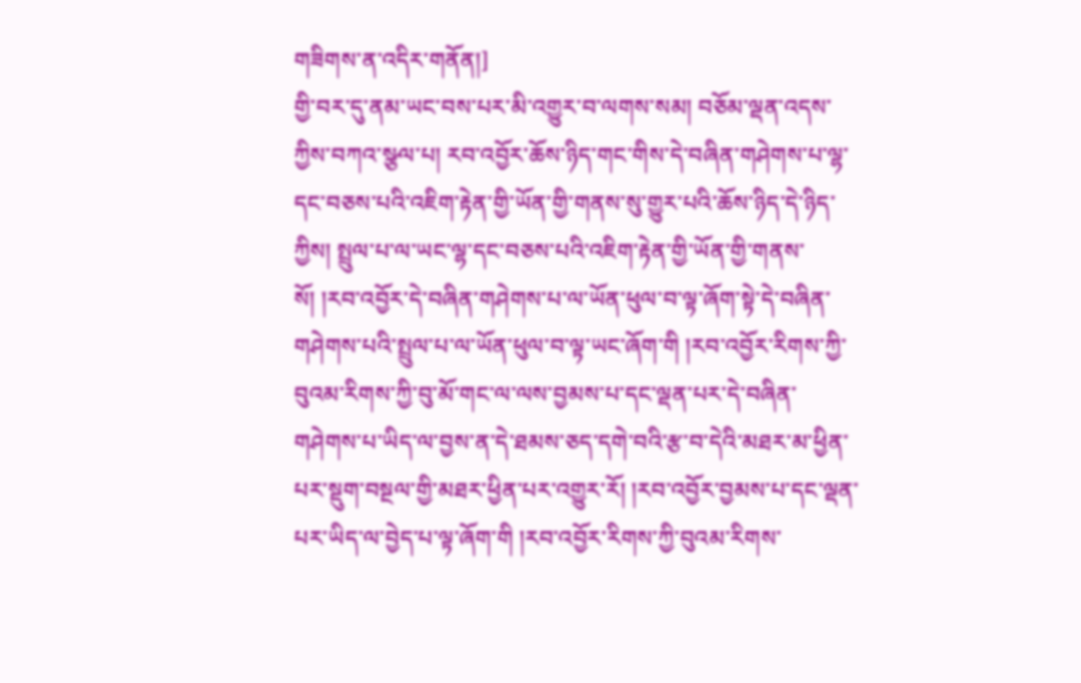གཟིགས་ན་འདིར་གནོན།]
གྱི་བར་དུ་ནམ་ཡང་བས་པར་མི་འགྱུར་བ་ལགས་སམ། བཅོམ་ལྡན་འདས་ཀྱིས་བཀའ་སྩལ་པ། རབ་འབྱོར་ཆོས་ཉིད་གང་གིས་དེ་བཞིན་གཤེགས་པ་ལྷ་དང་བཅས་པའི་འཇིག་རྟེན་གྱི་ཡོན་གྱི་གནས་སུ་གྱུར་པའི་ཆོས་ཉིད་དེ་ཉིད་ཀྱིས། སྤྲུལ་པ་ལ་ཡང་ལྷ་དང་བཅས་པའི་འཇིག་རྟེན་གྱི་ཡོན་གྱི་གནས་སོ། །རབ་འབྱོར་དེ་བཞིན་གཤེགས་པ་ལ་ཡོན་ཕུལ་བ་ལྟ་ཞོག་སྟེ་དེ་བཞིན་གཤེགས་པའི་སྤྲུལ་པ་ལ་ཡོན་ཕུལ་བ་ལྟ་ཡང་ཞོག་གི །རབ་འབྱོར་རིགས་ཀྱི་བུའམ་རིགས་ཀྱི་བུ་མོ་གང་ལ་ལས་བྱམས་པ་དང་ལྡན་པར་དེ་བཞིན་གཤེགས་པ་ཡིད་ལ་བྱས་ན་དེ་ཐམས་ཅད་དགེ་བའི་རྩ་བ་དེའི་མཐར་མ་ཕྱིན་པར་སྡུག་བསྔལ་གྱི་མཐར་ཕྱིན་པར་འགྱུར་རོ། །རབ་འབྱོར་བྱམས་པ་དང་ལྡན་པར་ཡིད་ལ་བྱེད་པ་ལྟ་ཞོག་གི །རབ་འབྱོར་རིགས་ཀྱི་བུའམ་རིགས་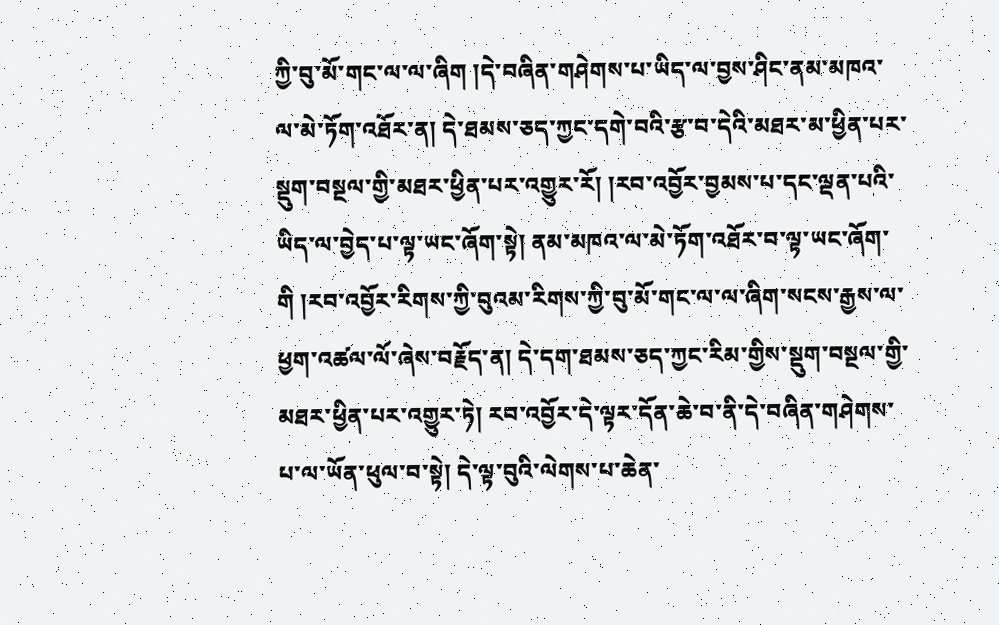ཀྱི་བུ་མོ་གང་ལ་ལ་ཞིག །དེ་བཞིན་གཤེགས་པ་ཡིད་ལ་བྱས་ཤིང་ནམ་མཁའ་ལ་མེ་ཏོག་འཐོར་ན། དེ་ཐམས་ཅད་ཀྱང་དགེ་བའི་རྩ་བ་དེའི་མཐར་མ་ཕྱིན་པར་སྡུག་བསྔལ་གྱི་མཐར་ཕྱིན་པར་འགྱུར་རོ། །རབ་འབྱོར་བྱམས་པ་དང་ལྡན་པའི་ཡིད་ལ་བྱེད་པ་ལྟ་ཡང་ཞོག་སྟེ། ནམ་མཁའ་ལ་མེ་ཏོག་འཐོར་བ་ལྟ་ཡང་ཞོག་གི །རབ་འབྱོར་རིགས་ཀྱི་བུའམ་རིགས་ཀྱི་བུ་མོ་གང་ལ་ལ་ཞིག་སངས་རྒྱས་ལ་ཕྱག་འཚལ་ལོ་ཞེས་བརྗོད་ན། དེ་དག་ཐམས་ཅད་ཀྱང་རིམ་གྱིས་སྡུག་བསྔལ་གྱི་མཐར་ཕྱིན་པར་འགྱུར་ཏེ། རབ་འབྱོར་དེ་ལྟར་དོན་ཆེ་བ་ནི་དེ་བཞིན་གཤེགས་པ་ལ་ཡོན་ཕུལ་བ་སྟེ། དེ་ལྟ་བུའི་ལེགས་པ་ཆེན་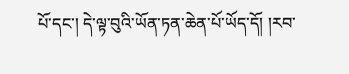པོ་དང་། དེ་ལྟ་བུའི་ཡོན་ཏན་ཆེན་པོ་ཡོད་དོ། །རབ་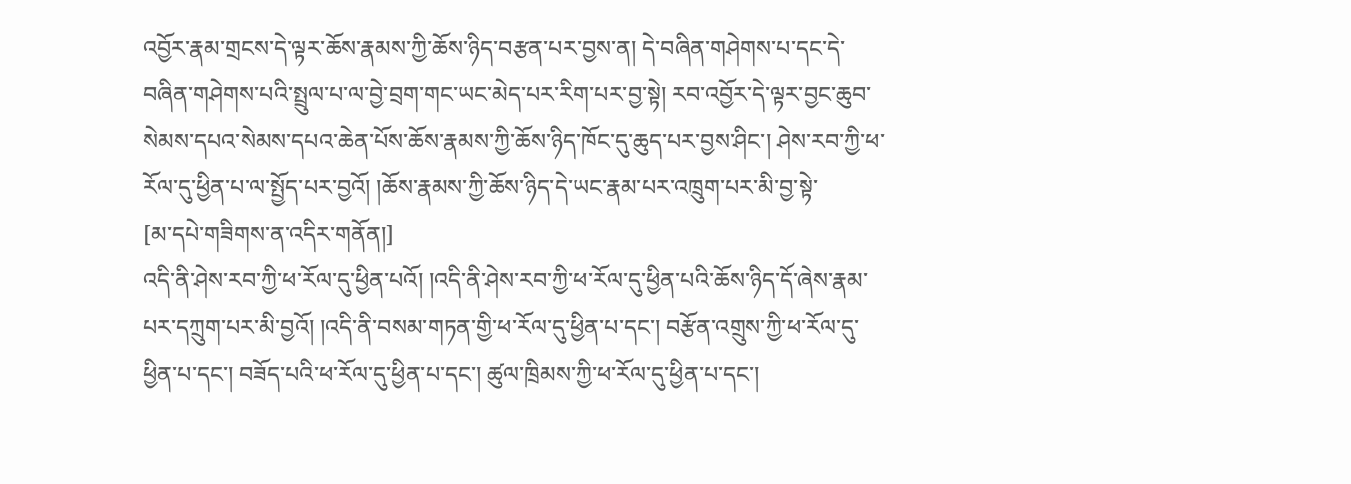འབྱོར་རྣམ་གྲངས་དེ་ལྟར་ཆོས་རྣམས་ཀྱི་ཆོས་ཉིད་བརྩན་པར་བྱས་ན། དེ་བཞིན་གཤེགས་པ་དང་དེ་བཞིན་གཤེགས་པའི་སྤྲུལ་པ་ལ་བྱེ་བྲག་གང་ཡང་མེད་པར་རིག་པར་བྱ་སྟེ། རབ་འབྱོར་དེ་ལྟར་བྱང་ཆུབ་སེམས་དཔའ་སེམས་དཔའ་ཆེན་པོས་ཆོས་རྣམས་ཀྱི་ཆོས་ཉིད་ཁོང་དུ་ཆུད་པར་བྱས་ཤིང་། ཤེས་རབ་ཀྱི་ཕ་རོལ་དུ་ཕྱིན་པ་ལ་སྤྱོད་པར་བྱའོ། །ཆོས་རྣམས་ཀྱི་ཆོས་ཉིད་དེ་ཡང་རྣམ་པར་འཁྲུག་པར་མི་བྱ་སྟེ་
[མ་དཔེ་གཟིགས་ན་འདིར་གནོན།]
འདི་ནི་ཤེས་རབ་ཀྱི་ཕ་རོལ་དུ་ཕྱིན་པའོ། །འདི་ནི་ཤེས་རབ་ཀྱི་ཕ་རོལ་དུ་ཕྱིན་པའི་ཆོས་ཉིད་དོ་ཞེས་རྣམ་པར་དཀྲུག་པར་མི་བྱའོ། །འདི་ནི་བསམ་གཏན་གྱི་ཕ་རོལ་དུ་ཕྱིན་པ་དང་། བརྩོན་འགྲུས་ཀྱི་ཕ་རོལ་དུ་ཕྱིན་པ་དང་། བཟོད་པའི་ཕ་རོལ་དུ་ཕྱིན་པ་དང་། ཚུལ་ཁྲིམས་ཀྱི་ཕ་རོལ་དུ་ཕྱིན་པ་དང་།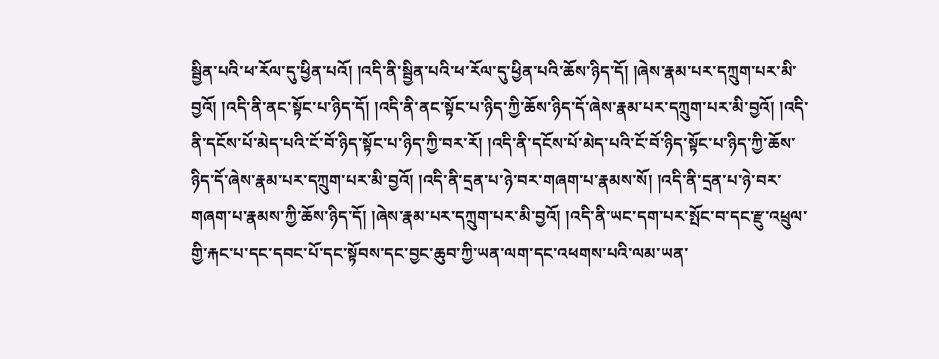སྦྱིན་པའི་ཕ་རོལ་དུ་ཕྱིན་པའོ། །འདི་ནི་སྦྱིན་པའི་ཕ་རོལ་དུ་ཕྱིན་པའི་ཆོས་ཉིད་དོ། །ཞེས་རྣམ་པར་དཀྲུག་པར་མི་བྱའོ། །འདི་ནི་ནང་སྟོང་པ་ཉིད་དོ། །འདི་ནི་ནང་སྟོང་པ་ཉིད་ཀྱི་ཆོས་ཉིད་དོ་ཞེས་རྣམ་པར་དཀྲུག་པར་མི་བྱའོ། །འདི་ནི་དངོས་པོ་མེད་པའི་ངོ་བོ་ཉིད་སྟོང་པ་ཉིད་ཀྱི་བར་རོ། །འདི་ནི་དངོས་པོ་མེད་པའི་ངོ་བོ་ཉིད་སྟོང་པ་ཉིད་ཀྱི་ཆོས་ཉིད་དོ་ཞེས་རྣམ་པར་དཀྲུག་པར་མི་བྱའོ། །འདི་ནི་དྲན་པ་ཉེ་བར་གཞག་པ་རྣམས་སོ། །འདི་ནི་དྲན་པ་ཉེ་བར་གཞག་པ་རྣམས་ཀྱི་ཆོས་ཉིད་དོ། །ཞེས་རྣམ་པར་དཀྲུག་པར་མི་བྱའོ། །འདི་ནི་ཡང་དག་པར་སྤོང་བ་དང་རྫུ་འཕྲུལ་གྱི་རྐང་པ་དང་དབང་པོ་དང་སྟོབས་དང་བྱང་ཆུབ་ཀྱི་ཡན་ལག་དང་འཕགས་པའི་ལམ་ཡན་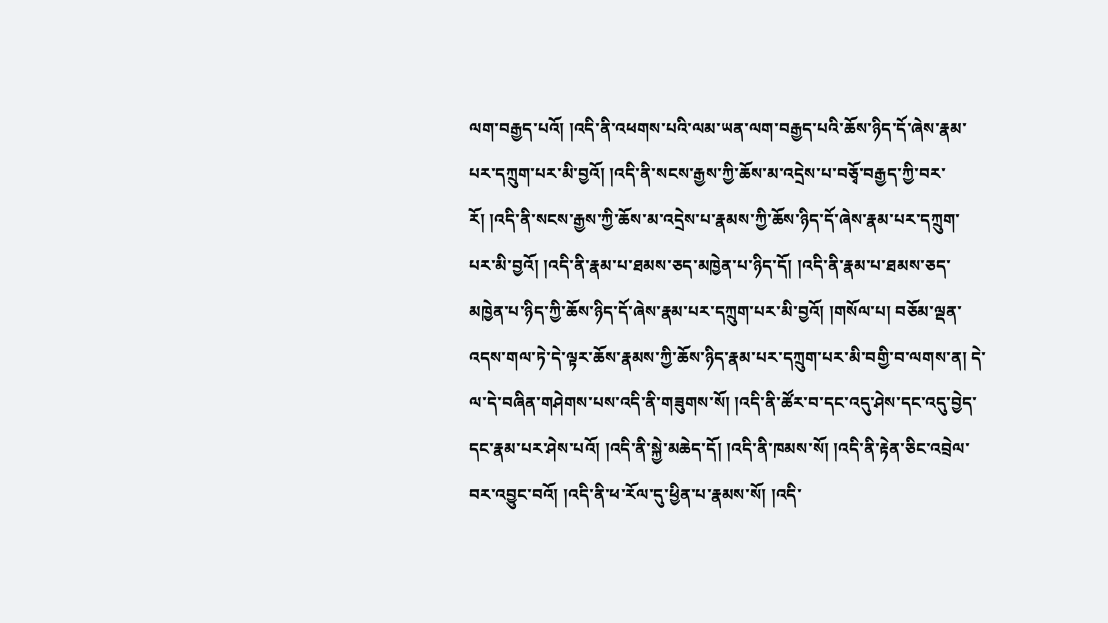ལག་བརྒྱད་པའོ། །འདི་ནི་འཕགས་པའི་ལམ་ཡན་ལག་བརྒྱད་པའི་ཆོས་ཉིད་དོ་ཞེས་རྣམ་པར་དཀྲུག་པར་མི་བྱའོ། །འདི་ནི་སངས་རྒྱས་ཀྱི་ཆོས་མ་འདྲེས་པ་བཅྭོ་བརྒྱད་ཀྱི་བར་རོ། །འདི་ནི་སངས་རྒྱས་ཀྱི་ཆོས་མ་འདྲེས་པ་རྣམས་ཀྱི་ཆོས་ཉིད་དོ་ཞེས་རྣམ་པར་དཀྲུག་པར་མི་བྱའོ། །འདི་ནི་རྣམ་པ་ཐམས་ཅད་མཁྱེན་པ་ཉིད་དོ། །འདི་ནི་རྣམ་པ་ཐམས་ཅད་མཁྱེན་པ་ཉིད་ཀྱི་ཆོས་ཉིད་དོ་ཞེས་རྣམ་པར་དཀྲུག་པར་མི་བྱའོ། །གསོལ་པ། བཅོམ་ལྡན་འདས་གལ་ཏེ་དེ་ལྟར་ཆོས་རྣམས་ཀྱི་ཆོས་ཉིད་རྣམ་པར་དཀྲུག་པར་མི་བགྱི་བ་ལགས་ན། དེ་ལ་དེ་བཞིན་གཤེགས་པས་འདི་ནི་གཟུགས་སོ། །འདི་ནི་ཚོར་བ་དང་འདུ་ཤེས་དང་འདུ་བྱེད་དང་རྣམ་པར་ཤེས་པའོ། །འདི་ནི་སྐྱེ་མཆེད་དོ། །འདི་ནི་ཁམས་སོ། །འདི་ནི་རྟེན་ཅིང་འབྲེལ་བར་འབྱུང་བའོ། །འདི་ནི་ཕ་རོལ་དུ་ཕྱིན་པ་རྣམས་སོ། །འདི་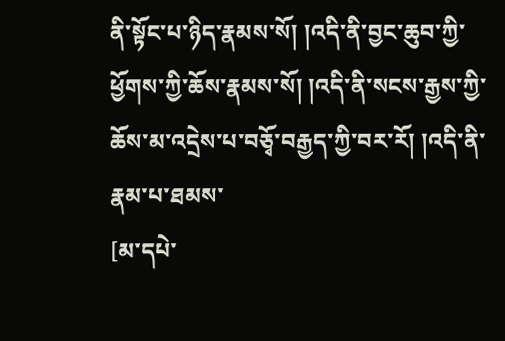ནི་སྟོང་པ་ཉིད་རྣམས་སོ། །འདི་ནི་བྱང་ཆུབ་ཀྱི་ཕྱོགས་ཀྱི་ཆོས་རྣམས་སོ། །འདི་ནི་སངས་རྒྱས་ཀྱི་ཆོས་མ་འདྲེས་པ་བཅྭོ་བརྒྱད་ཀྱི་བར་རོ། །འདི་ནི་རྣམ་པ་ཐམས་
[མ་དཔེ་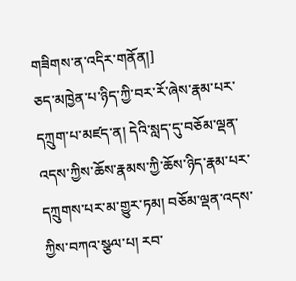གཟིགས་ན་འདིར་གནོན།]
ཅད་མཁྱེན་པ་ཉིད་ཀྱི་བར་རོ་ཞེས་རྣམ་པར་དཀྲུག་པ་མཛད་ན། དེའི་སླད་དུ་བཅོམ་ལྡན་འདས་ཀྱིས་ཆོས་རྣམས་ཀྱི་ཆོས་ཉིད་རྣམ་པར་དཀྲུགས་པར་མ་གྱུར་ཏམ། བཅོམ་ལྡན་འདས་ཀྱིས་བཀའ་སྩལ་པ། རབ་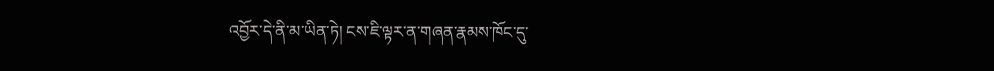འབྱོར་དེ་ནི་མ་ཡིན་ཏེ། ངས་ཇི་ལྟར་ན་གཞན་རྣམས་ཁོང་དུ་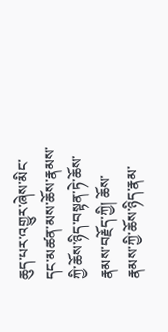ཆུད་པར་འགྱུར་ཞེས་མིང་དང་མཚན་མས་ཆོས་རྣམས་ཀྱི་ཆོས་ཉིད་བསྟན་ཏེ་ཆོས་རྣམས་བརྗོད་ཀྱི། ཆོས་རྣམས་ཀྱི་ཆོས་ཉིད་རྣམ་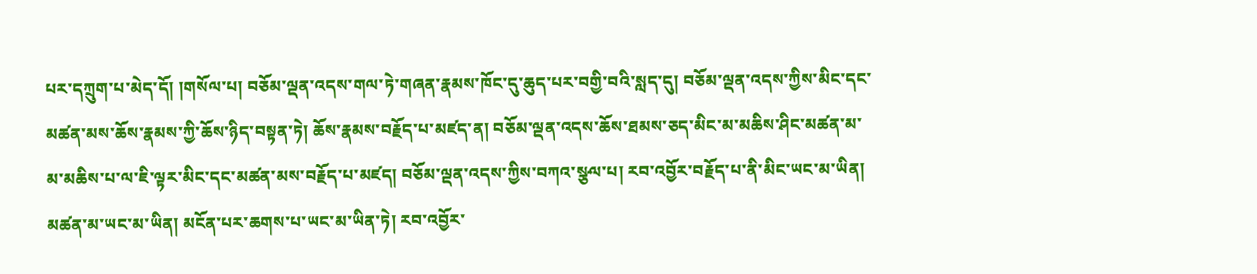པར་དཀྲུག་པ་མེད་དོ། །གསོལ་པ། བཅོམ་ལྡན་འདས་གལ་ཏེ་གཞན་རྣམས་ཁོང་དུ་ཆུད་པར་བགྱི་བའི་སླད་དུ། བཅོམ་ལྡན་འདས་ཀྱིས་མིང་དང་མཚན་མས་ཆོས་རྣམས་ཀྱི་ཆོས་ཉིད་བསྟན་ཏེ། ཆོས་རྣམས་བརྗོད་པ་མཛད་ན། བཅོམ་ལྡན་འདས་ཆོས་ཐམས་ཅད་མིང་མ་མཆིས་ཤིང་མཚན་མ་མ་མཆིས་པ་ལ་ཇི་ལྟར་མིང་དང་མཚན་མས་བརྗོད་པ་མཛད། བཅོམ་ལྡན་འདས་ཀྱིས་བཀའ་སྩལ་པ། རབ་འབྱོར་བརྗོད་པ་ནི་མིང་ཡང་མ་ཡིན། མཚན་མ་ཡང་མ་ཡིན། མངོན་པར་ཆགས་པ་ཡང་མ་ཡིན་ཏེ། རབ་འབྱོར་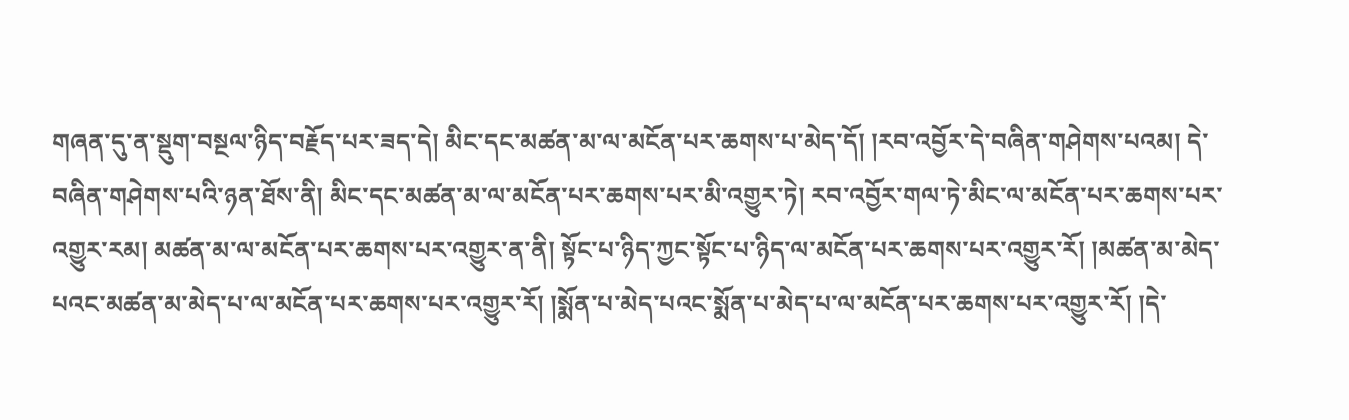གཞན་དུ་ན་སྡུག་བསྔལ་ཉིད་བརྗོད་པར་ཟད་དེ། མིང་དང་མཚན་མ་ལ་མངོན་པར་ཆགས་པ་མེད་དོ། །རབ་འབྱོར་དེ་བཞིན་གཤེགས་པའམ། དེ་བཞིན་གཤེགས་པའི་ཉན་ཐོས་ནི། མིང་དང་མཚན་མ་ལ་མངོན་པར་ཆགས་པར་མི་འགྱུར་ཏེ། རབ་འབྱོར་གལ་ཏེ་མིང་ལ་མངོན་པར་ཆགས་པར་འགྱུར་རམ། མཚན་མ་ལ་མངོན་པར་ཆགས་པར་འགྱུར་ན་ནི། སྟོང་པ་ཉིད་ཀྱང་སྟོང་པ་ཉིད་ལ་མངོན་པར་ཆགས་པར་འགྱུར་རོ། །མཚན་མ་མེད་པའང་མཚན་མ་མེད་པ་ལ་མངོན་པར་ཆགས་པར་འགྱུར་རོ། །སྨོན་པ་མེད་པའང་སྨོན་པ་མེད་པ་ལ་མངོན་པར་ཆགས་པར་འགྱུར་རོ། །དེ་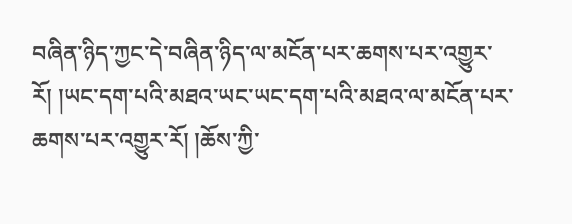བཞིན་ཉིད་ཀྱང་དེ་བཞིན་ཉིད་ལ་མངོན་པར་ཆགས་པར་འགྱུར་རོ། །ཡང་དག་པའི་མཐའ་ཡང་ཡང་དག་པའི་མཐའ་ལ་མངོན་པར་ཆགས་པར་འགྱུར་རོ། །ཆོས་ཀྱི་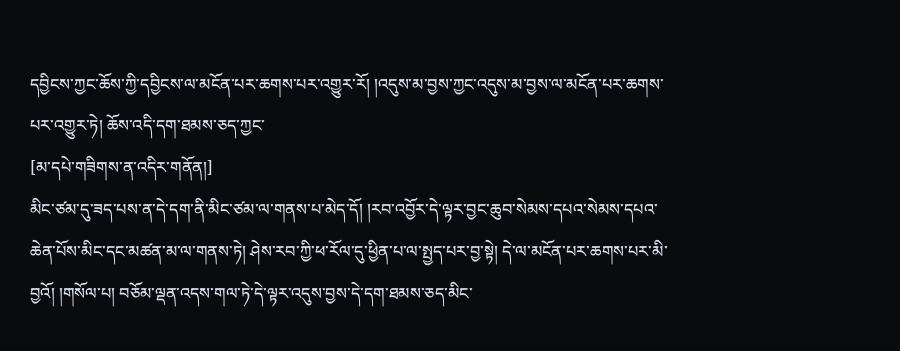དབྱིངས་ཀྱང་ཆོས་ཀྱི་དབྱིངས་ལ་མངོན་པར་ཆགས་པར་འགྱུར་རོ། །འདུས་མ་བྱས་ཀྱང་འདུས་མ་བྱས་ལ་མངོན་པར་ཆགས་པར་འགྱུར་ཏེ། ཆོས་འདི་དག་ཐམས་ཅད་ཀྱང་
[མ་དཔེ་གཟིགས་ན་འདིར་གནོན།]
མིང་ཙམ་དུ་ཟད་པས་ན་དེ་དག་ནི་མིང་ཙམ་ལ་གནས་པ་མེད་དོ། །རབ་འབྱོར་དེ་ལྟར་བྱང་ཆུབ་སེམས་དཔའ་སེམས་དཔའ་ཆེན་པོས་མིང་དང་མཚན་མ་ལ་གནས་ཏེ། ཤེས་རབ་ཀྱི་ཕ་རོལ་དུ་ཕྱིན་པ་ལ་སྤྱད་པར་བྱ་སྟེ། དེ་ལ་མངོན་པར་ཆགས་པར་མི་བྱའོ། །གསོལ་པ། བཅོམ་ལྡན་འདས་གལ་ཏེ་དེ་ལྟར་འདུས་བྱས་དེ་དག་ཐམས་ཅད་མིང་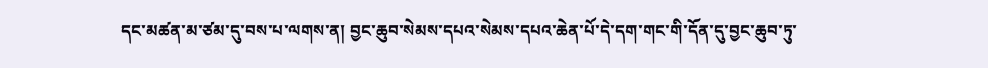དང་མཚན་མ་ཙམ་དུ་བས་པ་ལགས་ན། བྱང་ཆུབ་སེམས་དཔའ་སེམས་དཔའ་ཆེན་པོ་དེ་དག་གང་གི་དོན་དུ་བྱང་ཆུབ་ཏུ་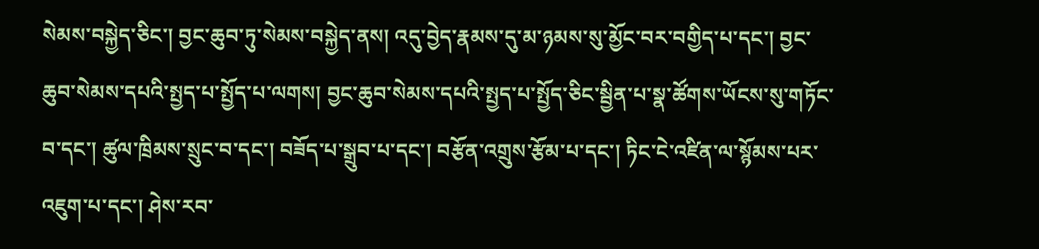སེམས་བསྐྱེད་ཅིང་། བྱང་ཆུབ་ཏུ་སེམས་བསྐྱེད་ནས། འདུ་བྱེད་རྣམས་དུ་མ་ཉམས་སུ་མྱོང་བར་བགྱིད་པ་དང་། བྱང་ཆུབ་སེམས་དཔའི་སྤྱད་པ་སྤྱོད་པ་ལགས། བྱང་ཆུབ་སེམས་དཔའི་སྤྱད་པ་སྤྱོད་ཅིང་སྦྱིན་པ་སྣ་ཚོགས་ཡོངས་སུ་གཏོང་བ་དང་། ཚུལ་ཁྲིམས་སྲུང་བ་དང་། བཟོད་པ་སྒྲུབ་པ་དང་། བརྩོན་འགྲུས་རྩོམ་པ་དང་། ཏིང་ངེ་འཛིན་ལ་སྙོམས་པར་འཇུག་པ་དང་། ཤེས་རབ་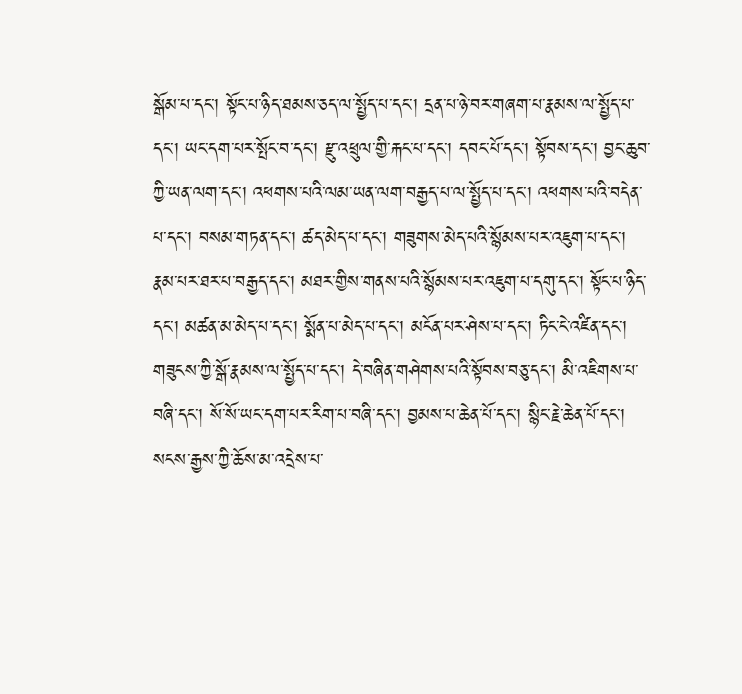སྒོམ་པ་དང་། སྟོང་པ་ཉིད་ཐམས་ཅད་ལ་སྤྱོད་པ་དང་། དྲན་པ་ཉེ་བར་གཞག་པ་རྣམས་ལ་སྤྱོད་པ་དང་། ཡང་དག་པར་སྤོང་བ་དང་། རྫུ་འཕྲུལ་གྱི་རྐང་པ་དང་། དབང་པོ་དང་། སྟོབས་དང་། བྱང་ཆུབ་ཀྱི་ཡན་ལག་དང་། འཕགས་པའི་ལམ་ཡན་ལག་བརྒྱད་པ་ལ་སྤྱོད་པ་དང་། འཕགས་པའི་བདེན་པ་དང་། བསམ་གཏན་དང་། ཚད་མེད་པ་དང་། གཟུགས་མེད་པའི་སྙོམས་པར་འཇུག་པ་དང་། རྣམ་པར་ཐར་པ་བརྒྱད་དང་། མཐར་གྱིས་གནས་པའི་སྙོམས་པར་འཇུག་པ་དགུ་དང་། སྟོང་པ་ཉིད་དང་། མཚན་མ་མེད་པ་དང་། སྨོན་པ་མེད་པ་དང་། མངོན་པར་ཤེས་པ་དང་། ཏིང་ངེ་འཛིན་དང་། གཟུངས་ཀྱི་སྒོ་རྣམས་ལ་སྤྱོད་པ་དང་། དེ་བཞིན་གཤེགས་པའི་སྟོབས་བཅུ་དང་། མི་འཇིགས་པ་བཞི་དང་། སོ་སོ་ཡང་དག་པར་རིག་པ་བཞི་དང་། བྱམས་པ་ཆེན་པོ་དང་། སྙིང་རྗེ་ཆེན་པོ་དང་། སངས་རྒྱས་ཀྱི་ཆོས་མ་འདྲེས་པ་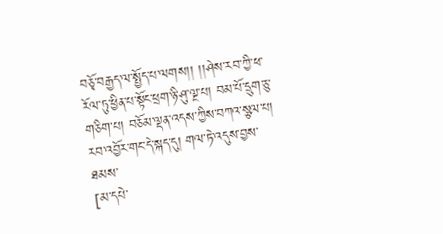བཅྭོ་བརྒྱད་ལ་སྤྱོད་པ་ལགས།། །།ཤེས་རབ་ཀྱི་ཕ་རོལ་ཏུ་ཕྱིན་པ་སྟོང་ཕྲག་ཉི་ཤུ་ལྔ་པ། བམ་པོ་དྲུག་ཅུ་གཅིག་པ། བཅོམ་ལྡན་འདས་ཀྱིས་བཀའ་སྩལ་པ། རབ་འབྱོར་གང་དེ་སྐད་དུ། གལ་ཏེ་འདུས་བྱས་ཐམས་
[མ་དཔེ་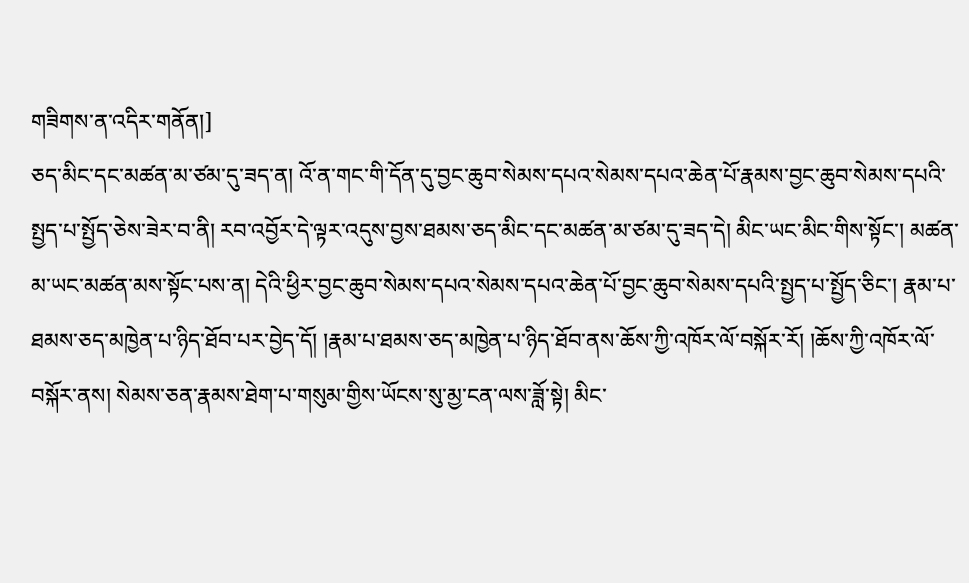གཟིགས་ན་འདིར་གནོན།]
ཅད་མིང་དང་མཚན་མ་ཙམ་དུ་ཟད་ན། འོ་ན་གང་གི་དོན་དུ་བྱང་ཆུབ་སེམས་དཔའ་སེམས་དཔའ་ཆེན་པོ་རྣམས་བྱང་ཆུབ་སེམས་དཔའི་སྤྱད་པ་སྤྱོད་ཅེས་ཟེར་བ་ནི། རབ་འབྱོར་དེ་ལྟར་འདུས་བྱས་ཐམས་ཅད་མིང་དང་མཚན་མ་ཙམ་དུ་ཟད་དེ། མིང་ཡང་མིང་གིས་སྟོང་། མཚན་མ་ཡང་མཚན་མས་སྟོང་པས་ན། དེའི་ཕྱིར་བྱང་ཆུབ་སེམས་དཔའ་སེམས་དཔའ་ཆེན་པོ་བྱང་ཆུབ་སེམས་དཔའི་སྤྱད་པ་སྤྱོད་ཅིང་། རྣམ་པ་ཐམས་ཅད་མཁྱེན་པ་ཉིད་ཐོབ་པར་བྱེད་དོ། །རྣམ་པ་ཐམས་ཅད་མཁྱེན་པ་ཉིད་ཐོབ་ནས་ཆོས་ཀྱི་འཁོར་ལོ་བསྐོར་རོ། །ཆོས་ཀྱི་འཁོར་ལོ་བསྐོར་ནས། སེམས་ཅན་རྣམས་ཐེག་པ་གསུམ་གྱིས་ཡོངས་སུ་མྱ་ངན་ལས་ཟློ་སྟེ། མིང་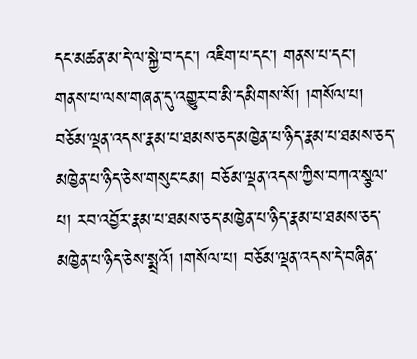དང་མཚན་མ་དེ་ལ་སྐྱེ་བ་དང་། འཇིག་པ་དང་། གནས་པ་དང་། གནས་པ་ལས་གཞན་དུ་འགྱུར་བ་མི་དམིགས་སོ། །གསོལ་པ། བཅོམ་ལྡན་འདས་རྣམ་པ་ཐམས་ཅད་མཁྱེན་པ་ཉིད་རྣམ་པ་ཐམས་ཅད་མཁྱེན་པ་ཉིད་ཅེས་གསུང་ངམ། བཅོམ་ལྡན་འདས་ཀྱིས་བཀའ་སྩལ་པ། རབ་འབྱོར་རྣམ་པ་ཐམས་ཅད་མཁྱེན་པ་ཉིད་རྣམ་པ་ཐམས་ཅད་མཁྱེན་པ་ཉིད་ཅེས་སྨྲའོ། །གསོལ་པ། བཅོམ་ལྡན་འདས་དེ་བཞིན་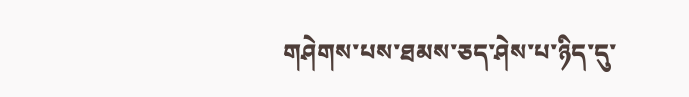གཤེགས་པས་ཐམས་ཅད་ཤེས་པ་ཉིད་དུ་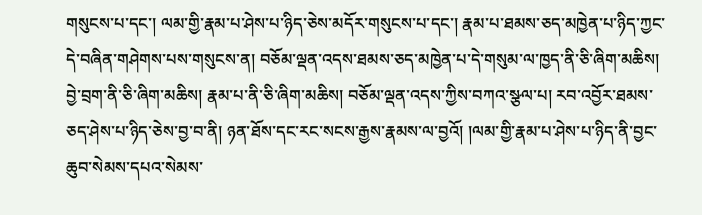གསུངས་པ་དང་། ལམ་གྱི་རྣམ་པ་ཤེས་པ་ཉིད་ཅེས་མདོར་གསུངས་པ་དང་། རྣམ་པ་ཐམས་ཅད་མཁྱེན་པ་ཉིད་ཀྱང་དེ་བཞིན་གཤེགས་པས་གསུངས་ན། བཅོམ་ལྡན་འདས་ཐམས་ཅད་མཁྱེན་པ་དེ་གསུམ་ལ་ཁྱད་ནི་ཅི་ཞིག་མཆིས། བྱེ་བྲག་ནི་ཅི་ཞིག་མཆིས། རྣམ་པ་ནི་ཅི་ཞིག་མཆིས། བཅོམ་ལྡན་འདས་ཀྱིས་བཀའ་སྩལ་པ། རབ་འབྱོར་ཐམས་ཅད་ཤེས་པ་ཉིད་ཅེས་བྱ་བ་ནི། ཉན་ཐོས་དང་རང་སངས་རྒྱས་རྣམས་ལ་བྱའོ། །ལམ་གྱི་རྣམ་པ་ཤེས་པ་ཉིད་ནི་བྱང་ཆུབ་སེམས་དཔའ་སེམས་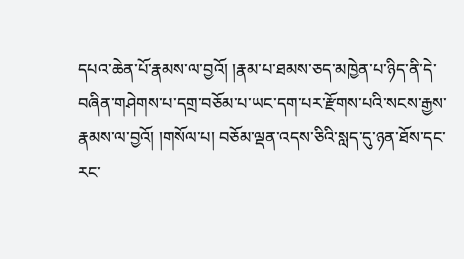དཔའ་ཆེན་པོ་རྣམས་ལ་བྱའོ། །རྣམ་པ་ཐམས་ཅད་མཁྱེན་པ་ཉིད་ནི་དེ་བཞིན་གཤེགས་པ་དགྲ་བཅོམ་པ་ཡང་དག་པར་རྫོགས་པའི་སངས་རྒྱས་རྣམས་ལ་བྱའོ། །གསོལ་པ། བཅོམ་ལྡན་འདས་ཅིའི་སླད་དུ་ཉན་ཐོས་དང་རང་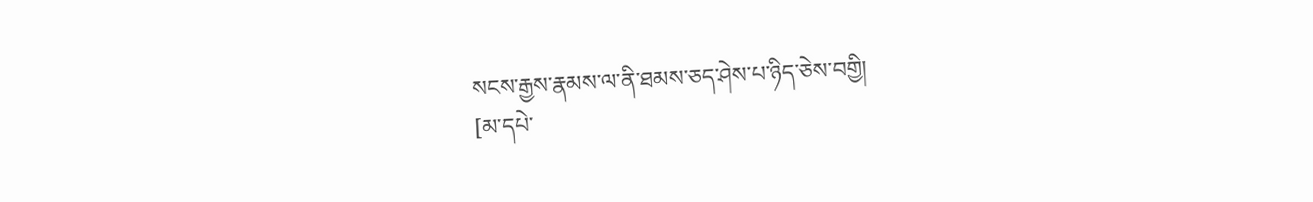སངས་རྒྱས་རྣམས་ལ་ནི་ཐམས་ཅད་ཤེས་པ་ཉིད་ཅེས་བགྱི།
[མ་དཔེ་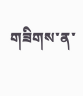གཟིགས་ན་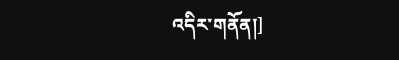འདིར་གནོན།]